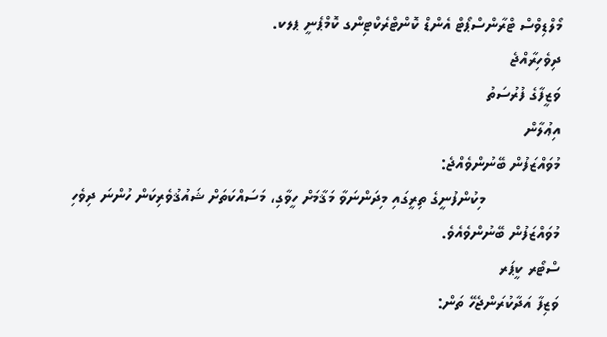މޯލްޑިވްސް ޓްރާންސްޕޯޓް އެންޑް ކޮންޓްރެކްޓިންގ ކޮމްޕެނީ ޕލކ.
ދިވެހިރާއްޖެ
ވަޒީފާގެ ފުރުސަތު
އިޢުލާން
މުވައްޒަފުން ބޭނުންވެއްޖެ:
                މިކުންފުނީގެ ތިރީގައި މިދަންނަވާ މަޤާމަށް ހީވާގި، މަސައްކަތަށް ޝައުޤުވެރިކަން ހުންނަ ދިވެހި މުވައްޒަފުން ބޭނުންވެއެވެ.
ސްޓޯރ ކީޕަރ
ވަޒިފާ އަދާކުރަންޖެހޭ ތަން: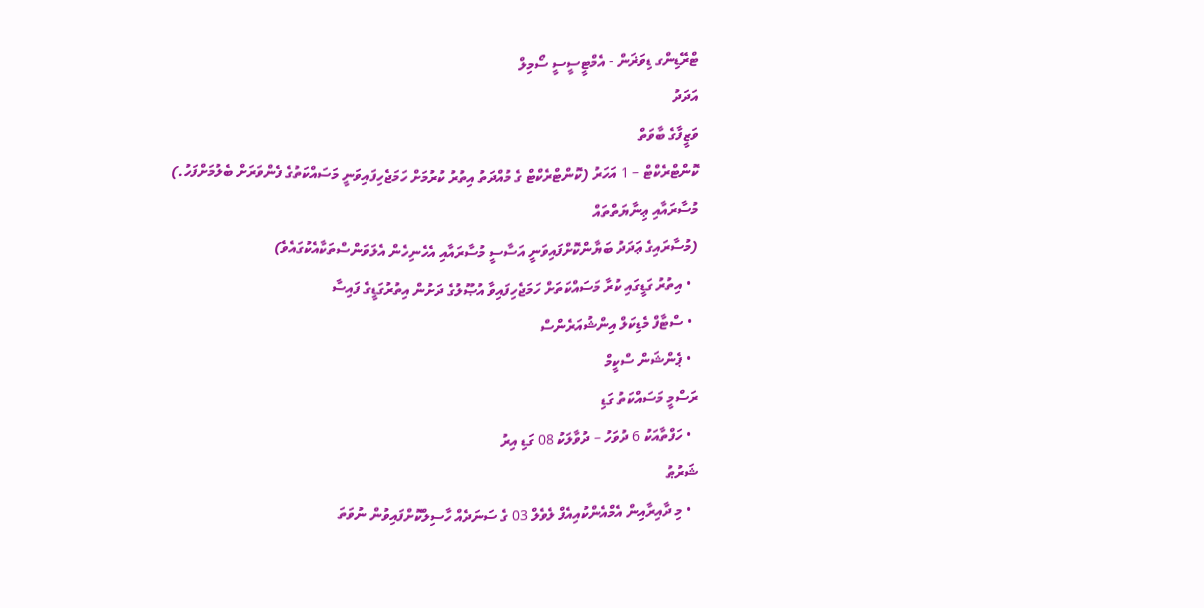ޓްރޭޑިންގ ޑިވަޜަން - އެމްޓީސީސީ ސޯމިލް
އަދަދު
ވަޒީފާގެ ބާވަތް
ކޮންޓްރެކްޓް – 1 އަހަރު (ކޮންޓްރެކްޓް ގެ މުއްދަތު އިތުރު ކުރުމަށް ހަމަޖެހިފައިވަނީ މަސައްކަތުގެ ފެންވަރަށް ބެލުމަށްފަހު.)
މުސާރައާއި ޢިނާޔަތްތައް
(މުސާރައިގެ ޢަދަދު ބަޔާންކޮށްފައިވަނީ އަސާސީ މުސާރައާއި އެހެނިހެން އެލަވަންސްތަކާއެކުގައެވެ)
  • އިތުރު ގަޑީގައި ކުރާ މަސައްކަތަށް ހަމަޖެހިފައިވާ އުޞޫލުގެ ދަށުން އިތުރުގަޑީގެ ފައިސާ
  • ސްޓާފް މެޑިކަލް އިންޝުއަރެންސް
  • ޕެންޝަން ސްކީމް
ރަސްމީ މަސައްކަތު ގަޑި
  • ހަފްތާއަކު 6 ދުވަހު – ދުވާލަކު 08 ގަޑި އިރު
ޝަރުޠު
  • މި ދާއިރާއިން އެމްއެންކުއިއެފް ލެވެލް 03 ގެ ސަނަދެއް ހާސިލްކޮށްފައިވުން ނުވަތަ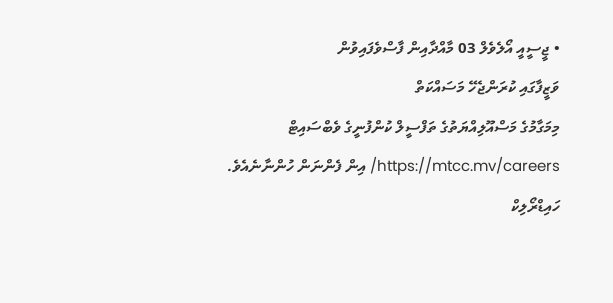• ޖީސީއީ އޯލެވެލް 03 މާއްދާއިން ފާސްވެފައިވުން
ވަޒީފާގައި ކުރަންޖެހޭ މަސައްކަތް
މިމަގާމުގެ މަސްއޫލިއްޔަތުގެ ތަފްސީލް ކުންފުނީގެ ވެބްސައިޓް https://mtcc.mv/careers/ އިން ފެންނަން ހުންނާނެއެވެ.
ހައިޑްރޯލިކް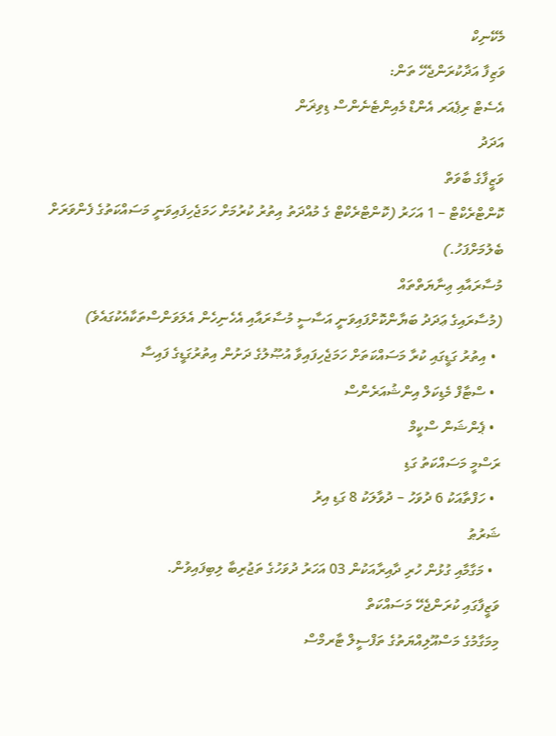މެކޭނިކް
ވަޒިފާ އަދާކުރަންޖެހޭ ތަން:
އެސެޓް ރިޕެއަރ އެންޑް މެއިންޓެނެންސް ޑިވިޜަން
އަދަދު
ވަޒީފާގެ ބާވަތް
ކޮންޓްރެކްޓް – 1 އަހަރު (ކޮންޓްރެކްޓް ގެ މުއްދަތު އިތުރު ކުރުމަށް ހަމަޖެހިފައިވަނީ މަސައްކަތުގެ ފެންވަރަށް ބެލުމަށްފަހު.)
މުސާރައާއި ޢިނާޔަތްތައް
(މުސާރައިގެ ޢަދަދު ބަޔާންކޮށްފައިވަނީ އަސާސީ މުސާރައާއި އެހެނިހެން އެލަވަންސްތަކާއެކުގައެވެ)
  • އިތުރު ގަޑީގައި ކުރާ މަސައްކަތަށް ހަމަޖެހިފައިވާ އުޞޫލުގެ ދަށުން އިތުރުގަޑީގެ ފައިސާ
  • ސްޓާފް މެޑިކަލް އިންޝުއަރެންސް
  • ޕެންޝަން ސްކީމް
ރަސްމީ މަސައްކަތު ގަޑި
  • ހަފްތާއަކު 6 ދުވަހު – ދުވާލަކު 8 ގަޑި އިރު
ޝަރުޠު
  • މަގާމާއި ގުޅުން ހުރި ދާއިރާއަކުން 03 އަހަރު ދުވަހުގެ ތަޖުރިބާ ލިބިފައިވުން.
ވަޒީފާގައި ކުރަންޖެހޭ މަސައްކަތް
މިމަގާމުގެ މަސްއޫލިއްޔަތުގެ ތަފްސީލް ޓާރމްސް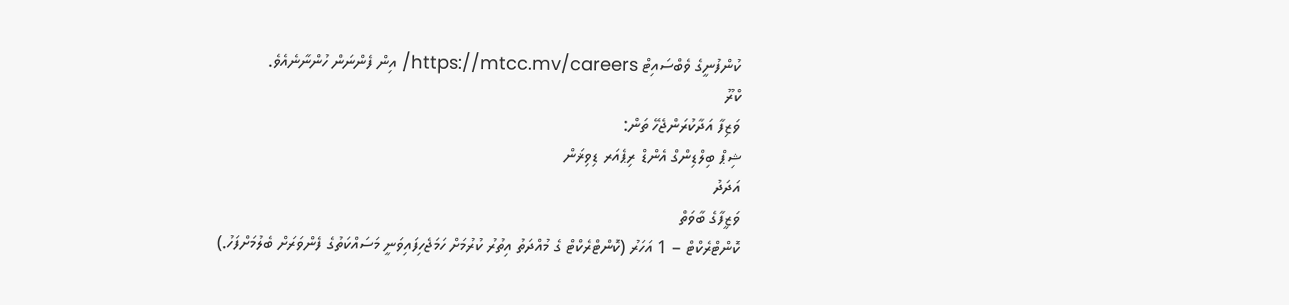ކުންފުނީގެ ވެބްސައިޓް https://mtcc.mv/careers/ އިން ފެންނަން ހުންނާނެއެވެ.
ކްރޫ
ވަޒިފާ އަދާކުރަންޖެހޭ ތަން:
ޝިޕް ބިލްޑިންގް އެންޑް ރިޕެއަރ ޑިވިޜަން
އަދަދު
ވަޒީފާގެ ބާވަތް
ކޮންޓްރެކްޓް – 1 އަހަރު (ކޮންޓްރެކްޓް ގެ މުއްދަތު އިތުރު ކުރުމަށް ހަމަޖެހިފައިވަނީ މަސައްކަތުގެ ފެންވަރަށް ބެލުމަށްފަހު.)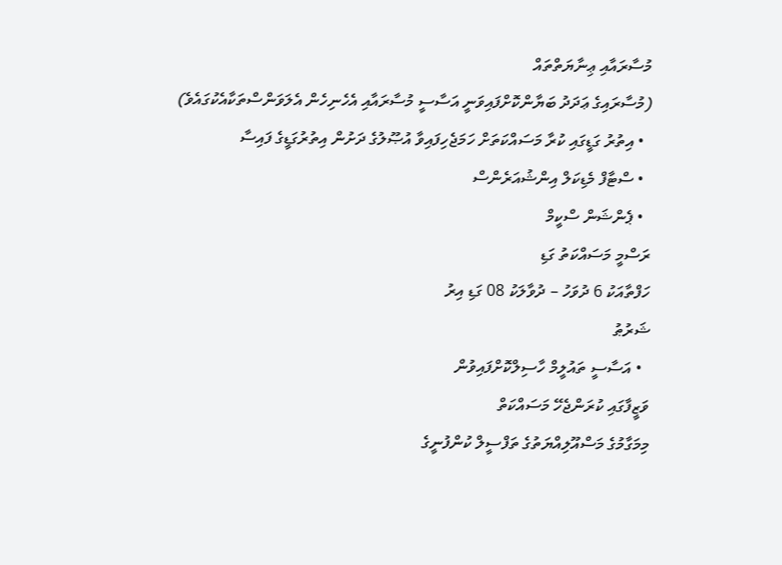މުސާރައާއި ޢިނާޔަތްތައް
(މުސާރައިގެ ޢަދަދު ބަޔާންކޮށްފައިވަނީ އަސާސީ މުސާރައާއި އެހެނިހެން އެލަވަންސްތަކާއެކުގައެވެ)
  • އިތުރު ގަޑީގައި ކުރާ މަސައްކަތަށް ހަމަޖެހިފައިވާ އުޞޫލުގެ ދަށުން އިތުރުގަޑީގެ ފައިސާ
  • ސްޓާފް މެޑިކަލް އިންޝުއަރެންސް
  • ޕެންޝަން ސްކީމް
ރަސްމީ މަސައްކަތު ގަޑި
ހަފްތާއަކު 6 ދުވަހު – ދުވާލަކު 08 ގަޑި އިރު
ޝަރުޠު
  • އަސާސީ ތައުލީމް ހާސިލްކޮށްފައިވުން
ވަޒީފާގައި ކުރަންޖެހޭ މަސައްކަތް
މިމަގާމުގެ މަސްއޫލިއްޔަތުގެ ތަފްސީލް ކުންފުނީގެ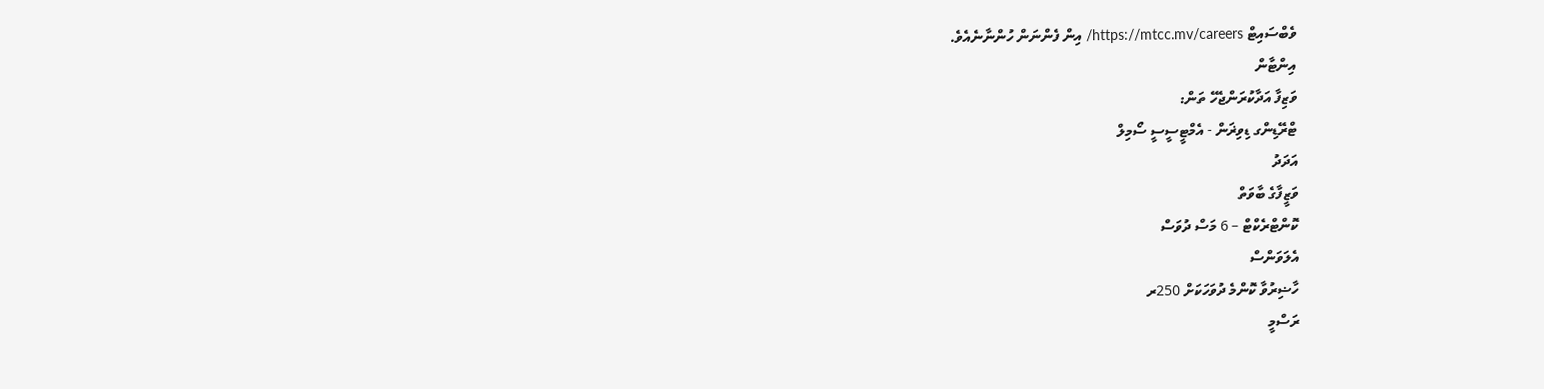ވެބްސައިޓް https://mtcc.mv/careers/ އިން ފެންނަން ހުންނާނެއެވެ.
އިންޓާން
ވަޒިފާ އަދާކުރަންޖެހޭ ތަން:
ޓްރޭޑިންގ ޑިވިޜަން - އެމްޓީސީސީ ސޯމިލް
އަދަދު
ވަޒީފާގެ ބާވަތް
ކޮންޓްރެކްޓް – 6 މަސް ދުވަސް
އެލަވަންސް
ހާޟިރުވާ ކޮންމެ ދުވަހަކަށް 250ރ
ރަސްމީ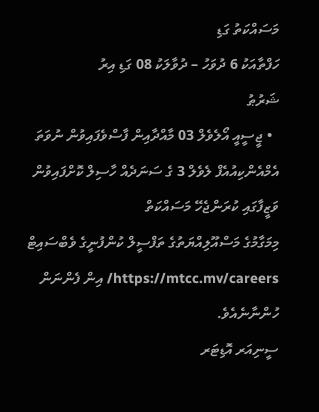މަސައްކަތު ގަޑި
ހަފްތާއަކު 6 ދުވަހު – ދުވާލަކު 08 ގަޑި އިރު
ޝަރުޠު
  • ޖީސީއީ އޯލެވެލް 03 މާއްދާއިން ފާސްވެފައިވުން ނުވަތަ އެމްއެންކިއުއެފް ލެވެލް 3 ގެ ސަނަދެއް ހާސިލް ކޮށްފައިވުން
ވަޒީފާގައި ކުރަންޖެހޭ މަސައްކަތް
މިމަގާމުގެ މަސްއޫލިއްޔަތުގެ ތަފްސީލް ކުންފުނީގެ ވެބްސައިޓް https://mtcc.mv/careers/ އިން ފެންނަން ހުންނާނެއެވެ.
ސީނިއަރ އޮޑިޓަރ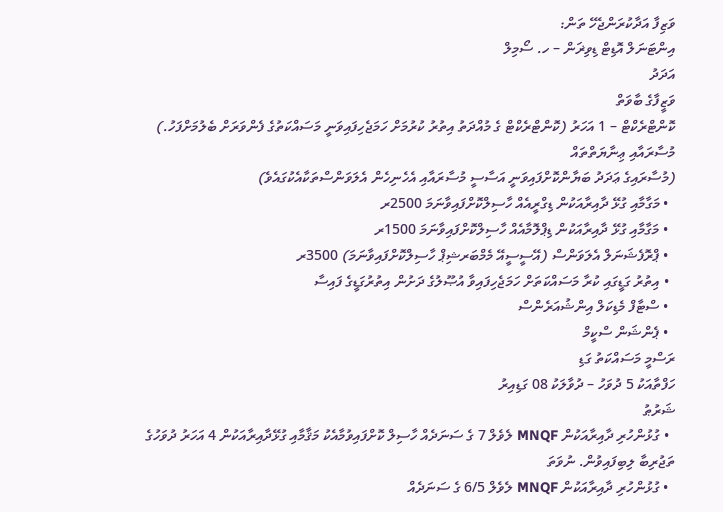ވަޒިފާ އަދާކުރަންޖެހޭ ތަން:
އިންޓަނަލް އޮޑިޓް ޑިވިޜަން – ހ. ސޯމިލް
އަދަދު
ވަޒީފާގެ ބާވަތް
ކޮންޓްރެކްޓް – 1 އަހަރު (ކޮންޓްރެކްޓް ގެ މުއްދަތު އިތުރު ކުރުމަށް ހަމަޖެހިފައިވަނީ މަސައްކަތުގެ ފެންވަރަށް ބެލުމަށްފަހު.)
މުސާރައާއި ޢިނާޔަތްތައް
(މުސާރައިގެ ޢަދަދު ބަޔާންކޮށްފައިވަނީ އަސާސީ މުސާރައާއި އެހެނިހެން އެލަވަންސްތަކާއެކުގައެވެ)
  • މަގާމާއި ގުޅޭ ދާއިރާއަކުން ޑިގްރީއެއް ހާސިލްކޮށްފައިވާނަމަ 2500ރ
  • މަގާމާއި ގުޅޭ ދާއިރާއަކުން ޑިޕްލޮމާއެއް ހާސިލްކޮށްފައިވާނަމަ 1500ރ
  • ޕްރޮފެޝަނަލް އެލަވަންސް (އޭސީސީއޭ މެމްބަރޝިޕް ހާސިލްކޮށްފައިވާނަމަ) 3500ރ
  • އިތުރު ގަޑީގައި ކުރާ މަސައްކަތަށް ހަމަޖެހިފައިވާ އުޞޫލުގެ ދަށުން އިތުރުގަޑީގެ ފައިސާ
  • ސްޓާފް މެޑިކަލް އިންޝުއަރެންސް
  • ޕެންޝަން ސްކީމް
ރަސްމީ މަސައްކަތު ގަޑި
ހަފްތާއަކު 5 ދުވަހު – ދުވާލަކު 08 ގަޑިއިރު
ޝަރުޠު
  • ގުޅުންހުރި ދާއިރާއަކުން MNQF ލެވެލް 7 ގެ ސަނަދެއް ހާސިލް ކޮށްފައިވުމާއެކު މަޤާމާއި ގުޅޭދާއިރާއަކުން 4 އަހަރު ދުވަހުގެ ތަޖުރިބާ ލިބިފައިވުން. ނުވަތަ
  • ގުޅުންހުރި ދާއިރާއަކުން MNQF ލެވެލް 6/5 ގެ ސަނަދެއް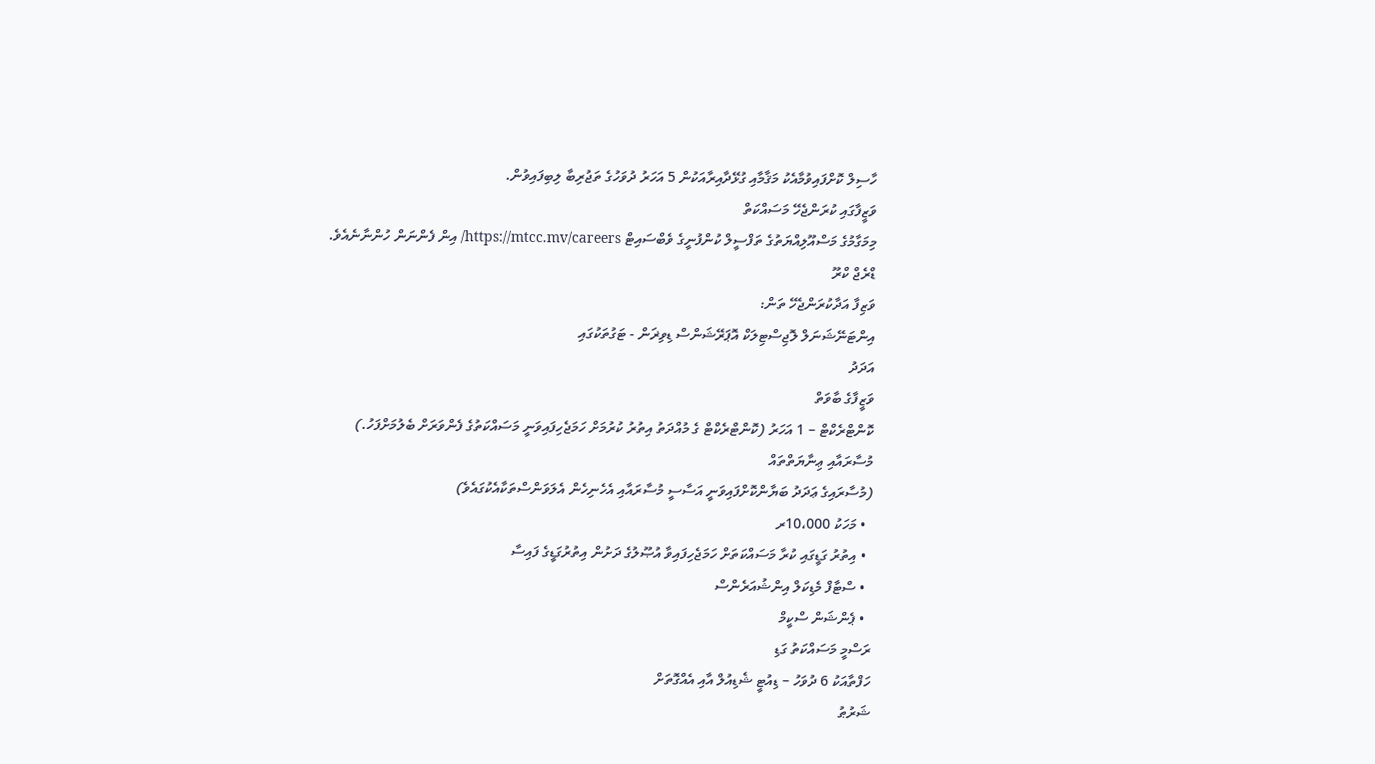ހާސިލް ކޮށްފައިވުމާއެކު މަޤާމާއި ގުޅޭދާއިރާއަކުން 5 އަހަރު ދުވަހުގެ ތަޖުރިބާ ލިބިފައިވުން.
ވަޒީފާގައި ކުރަންޖެހޭ މަސައްކަތް
މިމަގާމުގެ މަސްއޫލިއްޔަތުގެ ތަފްސީލް ކުންފުނީގެ ވެބްސައިޓް https://mtcc.mv/careers/ އިން ފެންނަން ހުންނާނެއެވެ.
ޑްރެޖް ކްރޫ
ވަޒިފާ އަދާކުރަންޖެހޭ ތަން:
އިންޓަނޭޝަނަލް ލޮޖިސްޓިލަކް އޮޕަރޭޝަންސް ޑިވިޜަން - ޓަގުތަކުގައި
އަދަދު
ވަޒީފާގެ ބާވަތް
ކޮންޓްރެކްޓް – 1 އަހަރު (ކޮންޓްރެކްޓް ގެ މުއްދަތު އިތުރު ކުރުމަށް ހަމަޖެހިފައިވަނީ މަސައްކަތުގެ ފެންވަރަށް ބެލުމަށްފަހު.)
މުސާރައާއި ޢިނާޔަތްތައް
(މުސާރައިގެ ޢަދަދު ބަޔާންކޮށްފައިވަނީ އަސާސީ މުސާރައާއި އެހެނިހެން އެލަވަންސްތަކާއެކުގައެވެ)
  • މަހަކު 10،000ރ
  • އިތުރު ގަޑީގައި ކުރާ މަސައްކަތަށް ހަމަޖެހިފައިވާ އުޞޫލުގެ ދަށުން އިތުރުގަޑީގެ ފައިސާ
  • ސްޓާފް މެޑިކަލް އިންޝުއަރެންސް
  • ޕެންޝަން ސްކީމް
ރަސްމީ މަސައްކަތު ގަޑި
ހަފްތާއަކު 6 ދުވަހު – ޑިއުޓީ ޝެޑިއުލް އާއި އެއްގޮތަށް
ޝަރުޠު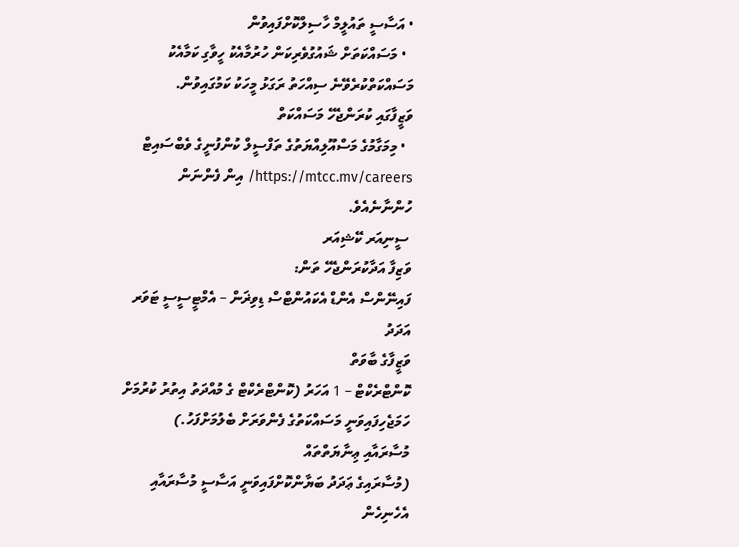• އަސާސީ ތައުލީމް ހާސިލްކޮށްފައިވުން
  • މަސައްކަތަށް ޝައުގުވެރިކަން ހުރުމާއެކު ހީވާގި ކަމާއެކު މަސައްކަތްކުރެވޭނެ ސިއްހަތު ރަގަޅު މީހަކު ކަމުގައިވުން.
ވަޒީފާގައި ކުރަންޖެހޭ މަސައްކަތް
  • މިމަގާމުގެ މަސްއޫލިއްޔަތުގެ ތަފްސީލް ކުންފުނީގެ ވެބްސައިޓް https://mtcc.mv/careers/ އިން ފެންނަން ހުންނާނެއެވެ.
 ސީނިއަރ ކޭޝިއަރ
ވަޒިފާ އަދާކުރަންޖެހޭ ތަން:
ފައިނޭންސް އެންޑް އެކައުންޓްސް ޑިވިޜަން – އެމްޓީސީސީ ޓަވަރ
އަދަދު
ވަޒީފާގެ ބާވަތް
ކޮންޓްރެކްޓް – 1 އަހަރު (ކޮންޓްރެކްޓް ގެ މުއްދަތު އިތުރު ކުރުމަށް ހަމަޖެހިފައިވަނީ މަސައްކަތުގެ ފެންވަރަށް ބެލުމަށްފަހު.)
މުސާރައާއި ޢިނާޔަތްތައް
(މުސާރައިގެ ޢަދަދު ބަޔާންކޮށްފައިވަނީ އަސާސީ މުސާރައާއި އެހެނިހެން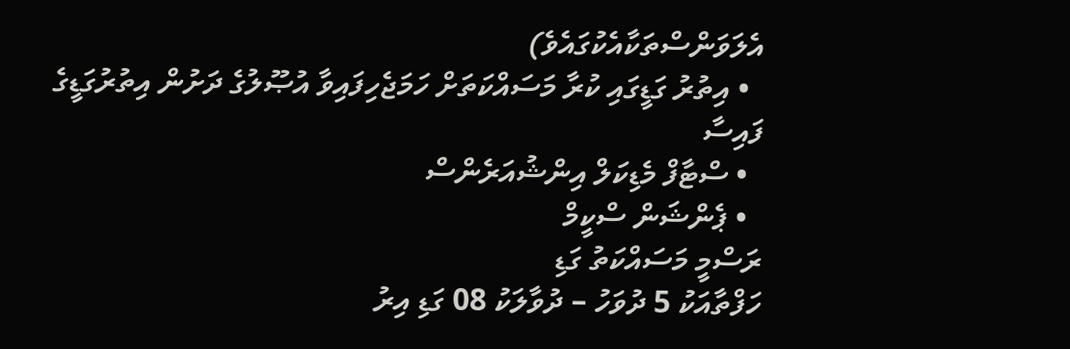އެލަވަންސްތަކާއެކުގައެވެ)
  • އިތުރު ގަޑީގައި ކުރާ މަސައްކަތަށް ހަމަޖެހިފައިވާ އުޞޫލުގެ ދަށުން އިތުރުގަޑީގެ ފައިސާ
  • ސްޓާފް މެޑިކަލް އިންޝުއަރެންސް
  • ޕެންޝަން ސްކީމް
ރަސްމީ މަސައްކަތު ގަޑި
ހަފްތާއަކު 5 ދުވަހު – ދުވާލަކު 08 ގަޑި އިރު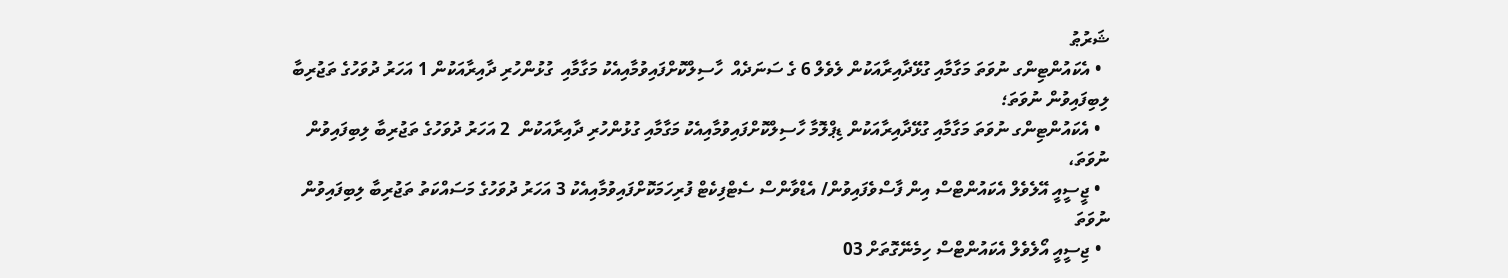ޝަރުޠު
  • އެކައުންޓިންގ ނުވަތަ މަގާމާއި ގުޅޭދާއިރާއަކުން ލެވެލް 6 ގެ ސަނަދެއް  ހާސިލްކޮށްފައިވުމާއިއެކު މަގާމާއި  ގުޅުންހުރި ދާއިރާއަކުން 1 އަހަރު ދުވަހުގެ ތަޖުރިބާ ލިބިފައިވުން ނުވަތަ؛
  • އެކައުންޓިންގ ނުވަތަ މަގާމާއި ގުޅޭދާއިރާއަކުން ޑިޕްލޮމާ ހާސިލްކޮށްފައިވުމާއިއެކު މަގާމާއި ގުޅުންހުރި ދާއިރާއަކުން  2 އަހަރު ދުވަހުގެ ތަޖުރިބާ ލިބިފައިވުން ނުވަތަ،
  • ޖީސީއީ އޭލެވެލް އެކައުންޓްސް އިން ފާސްވެފައިވުން/ އެޑްވާންސް ސެޓްފިކެޓް ފުރިހަމަކޮށްފައިވުމާއިއެކު 3 އަހަރު ދުވަހުގެ މަސައްކަތު ތަޖުރިބާ ލިބިފައިވުން ނުވަތަ
  • ޖިސީއީ އޯލެވެލް އެކައުންޓްސް ހިމެނޭގޮތަށް 03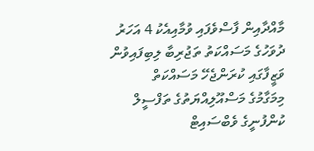މާއްދާއިން ފާސްވެފައި ވުމާއިއެކު 4 އަހަރު ދުވަހުގެ މަސައްކަތު ތަޖުރިބާ ލިބިފައިވުން
ވަޒީފާގައި ކުރަންޖެހޭ މަސައްކަތް
މިމަގާމުގެ މަސްއޫލިއްޔަތުގެ ތަފްސީލް ކުންފުނީގެ ވެބްސައިޓް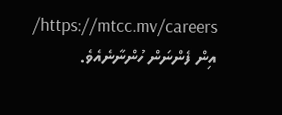https://mtcc.mv/careers/ އިން ފެންނަން ހުންނާނެއެވެ.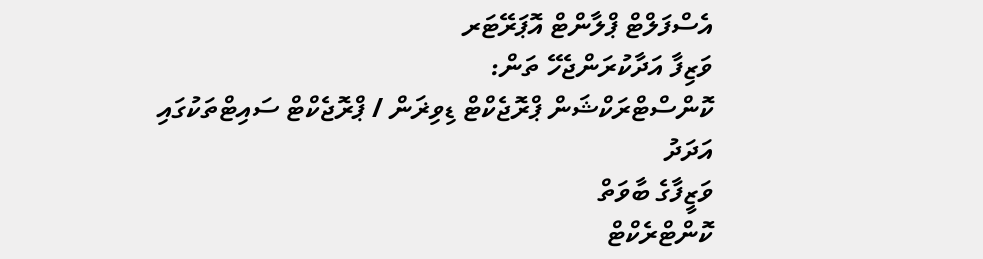އެސްފަލްޓް ޕްލާންޓް އޮޕަރޭޓަރ
ވަޒިފާ އަދާކުރަންޖެހޭ ތަން:
ކޮންސްޓްރަކްޝަން ޕްރޮޖެކްޓް ޑިވިޜަން / ޕްރޮޖެކްޓް ސައިޓްތަކުގައި
އަދަދު
ވަޒީފާގެ ބާވަތް
ކޮންޓްރެކްޓް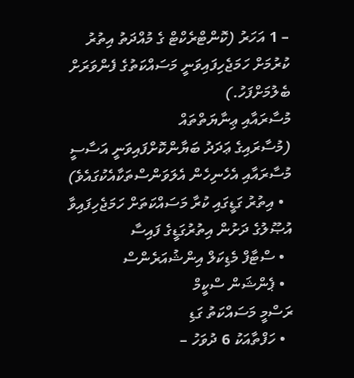– 1 އަހަރު (ކޮންޓްރެކްޓް ގެ މުއްދަތު އިތުރު ކުރުމަށް ހަމަޖެހިފައިވަނީ މަސައްކަތުގެ ފެންވަރަށް ބެލުމަށްފަހު.)
މުސާރައާއި ޢިނާޔަތްތައް
(މުސާރައިގެ ޢަދަދު ބަޔާންކޮށްފައިވަނީ އަސާސީ މުސާރައާއި އެހެނިހެން އެލަވަންސްތަކާއެކުގައެވެ)
  • އިތުރު ގަޑީގައި ކުރާ މަސައްކަތަށް ހަމަޖެހިފައިވާ އުޞޫލުގެ ދަށުން އިތުރުގަޑީގެ ފައިސާ
  • ސްޓާފް މެޑިކަލް އިންޝުއަރެންސް
  • ޕެންޝަން ސްކީމް
ރަސްމީ މަސައްކަތު ގަޑި
  • ހަފްތާއަކު 6 ދުވަހު –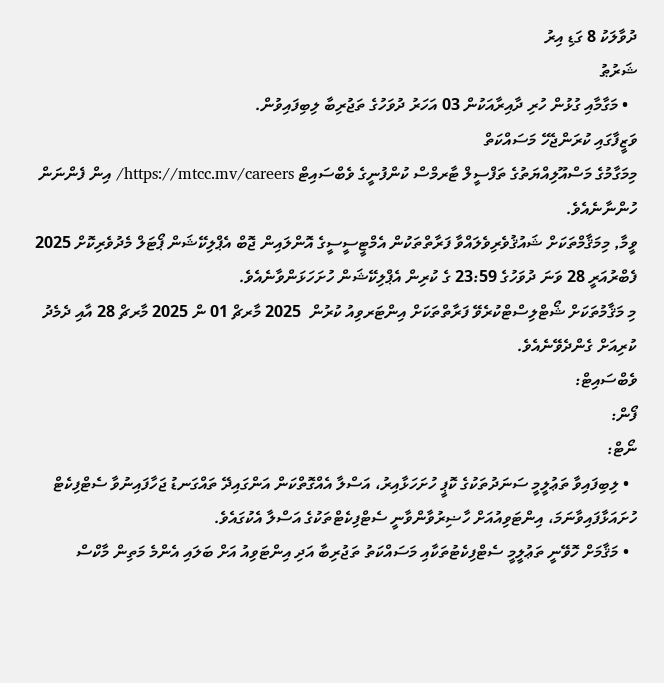ދުވާލަކު 8 ގަޑި އިރު
ޝަރުޠު
  • މަގާމާއި ގުޅުން ހުރި ދާއިރާއަކުން 03 އަހަރު ދުވަހުގެ ތަޖުރިބާ ލިބިފައިވުން.
ވަޒީފާގައި ކުރަންޖެހޭ މަސައްކަތް
މިމަގާމުގެ މަސްއޫލިއްޔަތުގެ ތަފްސީލް ޓާރމްސް ކުންފުނީގެ ވެބްސައިޓް https://mtcc.mv/careers/ އިން ފެންނަން ހުންނާނެއެވެ.
ވީމާ, މިމަޤާމްތަކަށް ޝައުޤުވެރިވެލައްވާ ފަރާތްތަކުން އެމްޓީސީސީގެ އޮންލައިން ޖޮބް އެޕްލިކޭޝަން ޕޯޓަލް މެދުވެރިކޮށް 2025 ފެބްރުއަރީ 28 ވަނަ ދުވަހުގެ 23:59 ގެ ކުރިން އެޕްލިކޭޝަން ހުށަހަޅަންވާނެއެވެ.
މި މަޤާމުތަކަށް ޝޯޓްލިސްޓްކުރެވޭ ފަރާތްތަކަށް އިންޓަރވިއު ކުރުން  2025 މާރޗް 01 ން 2025 މާރޗް 28 އާއި ދެމެދު ކުރިއަށް ގެންދެވޭނެއެވެ.
ވެބްސައިޓް:
ފޯން:
ނޯޓް:
  • ލިބިފައިވާ ތަޢުލީމީ ސަނަދުތަކުގެ ކޮޕީ ހުށަހަޅާއިރު، އަސްލާ އެއްގޮތްކަން އަންގައިދޭ ތައްގަނޑު ޖަހާފައިނުވާ ސެޓްފިކެޓް ހުށައަޅާފައިވާނަމަ، އިންޓަވިއުއަށް ހާޟިރުވާންވާނީ ސެޓްފިކެޓްތަކުގެ އަސްލާ އެކުގައެވެ.
  • މަޤާމަށް ހޮވޭނީ ތަޢުލީމީ ސެޓްފިކެޓުތަކާއި މަސައްކަތު ތަޖުރިބާ އަދި އިންޓަވިއު އަށް ބަލައި އެންމެ މަތިން މާކްސް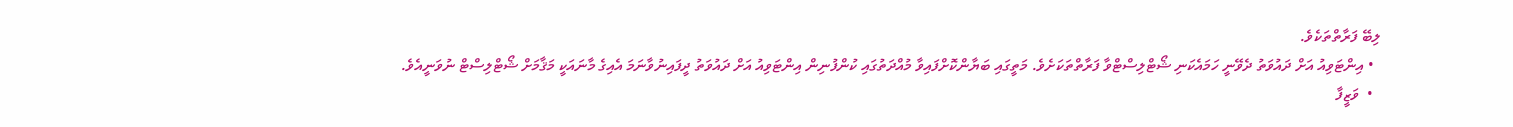ލިބޭ ފަރާތްތަކެވެ.
  • އިންޓަވިއު އަށް ދައުވަތު ދެވޭނީ ހަމައެކަނި ޝޯޓްލިސްޓްވާ ފަރާތްތަކަށެވެ. މަތީގައި ބަޔާންކޮށްފައިވާ މުއްދަތުގައި ކުންފުނިން އިންޓަވިއު އަށް ދައުވަތު ދީފައިނުވާނަމަ އެއިގެ މާނައަކީ މަޤާމަށް ޝޯޓްލިސްޓް ނުވަނީއެވެ.
  •  ވަޒީފާ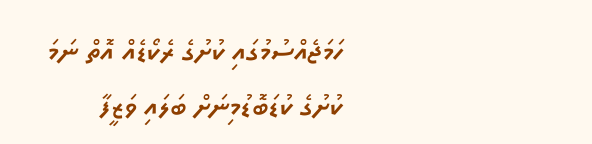ހަމަޖެއްސުމުގައި ކުށުގެ ރެކޯޑެއް އޮތް ނަމަ ކުށުގެ ކުޑަބޮޑުމިނަށް ބަލައި ވަޒީފާ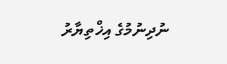ނުދިނުމުގެ އިޚްތިޔާރު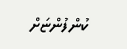ކުންފުންޏަށް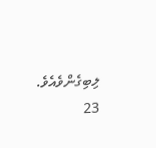ލިބިގެންވެއެވެ.
23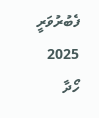ފެބުރުވަރީ 2025
ހޯދާ